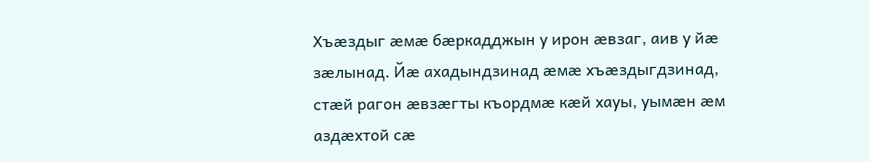Хъæздыг æмæ бæркадджын у ирон æвзаг, аив у йæ зæлынад. Йæ ахадындзинад æмæ хъæздыгдзинад, стæй рагон æвзæгты къордмæ кæй хауы, уымæн æм аздæхтой сæ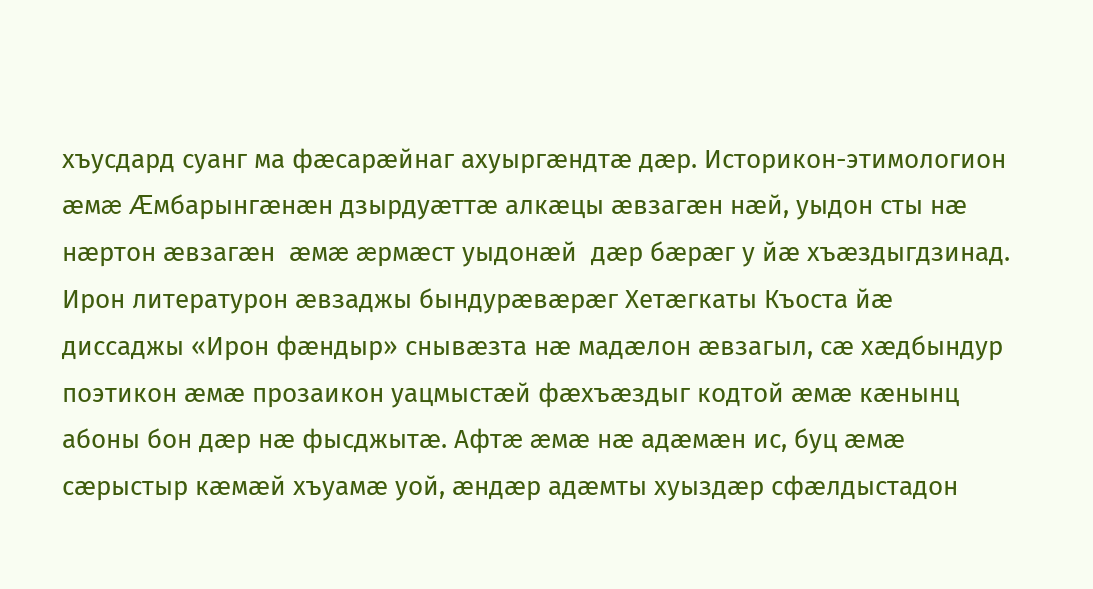хъусдард суанг ма фæсарæйнаг ахуыргæндтæ дæр. Историкон-этимологион æмæ Æмбарынгæнæн дзырдуæттæ алкæцы æвзагæн нæй, уыдон сты нæ нæртон æвзагæн  æмæ æрмæст уыдонæй  дæр бæрæг у йæ хъæздыгдзинад. Ирон литературон æвзаджы бындурæвæрæг Хетæгкаты Къоста йæ диссаджы «Ирон фæндыр» снывæзта нæ мадæлон æвзагыл, сæ хæдбындур поэтикон æмæ прозаикон уацмыстæй фæхъæздыг кодтой æмæ кæнынц абоны бон дæр нæ фысджытæ. Афтæ æмæ нæ адæмæн ис, буц æмæ сæрыстыр кæмæй хъуамæ уой, æндæр адæмты хуыздæр сфæлдыстадон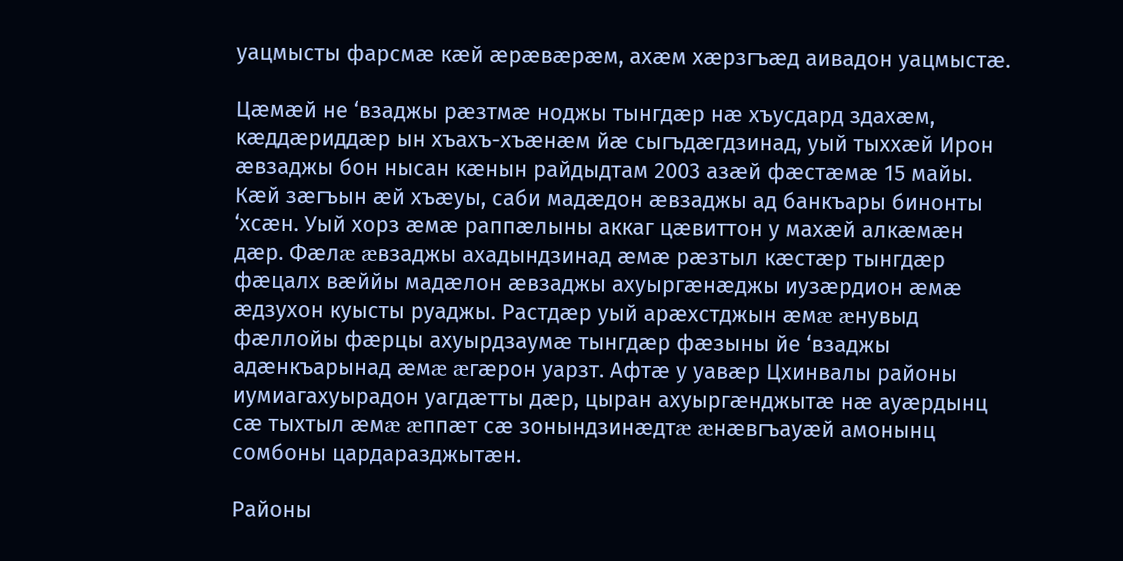уацмысты фарсмæ кæй æрæвæрæм, ахæм хæрзгъæд аивадон уацмыстæ.

Цæмæй не ‘взаджы рæзтмæ ноджы тынгдæр нæ хъусдард здахæм, кæддæриддæр ын хъахъ-хъæнæм йæ сыгъдæгдзинад, уый тыххæй Ирон æвзаджы бон нысан кæнын райдыдтам 2003 азæй фæстæмæ 15 майы. Кæй зæгъын æй хъæуы, саби мадæдон æвзаджы ад банкъары бинонты ‘хсæн. Уый хорз æмæ раппæлыны аккаг цæвиттон у махæй алкæмæн дæр. Фæлæ æвзаджы ахадындзинад æмæ рæзтыл кæстæр тынгдæр фæцалх вæййы мадæлон æвзаджы ахуыргæнæджы иузæрдион æмæ æдзухон куысты руаджы. Растдæр уый арæхстджын æмæ æнувыд фæллойы фæрцы ахуырдзаумæ тынгдæр фæзыны йе ‘взаджы адæнкъарынад æмæ æгæрон уарзт. Афтæ у уавæр Цхинвалы районы иумиагахуырадон уагдæтты дæр, цыран ахуыргæнджытæ нæ ауæрдынц сæ тыхтыл æмæ æппæт сæ зонындзинæдтæ æнæвгъауæй амонынц  сомбоны цардаразджытæн.

Районы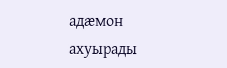адæмон ахуырады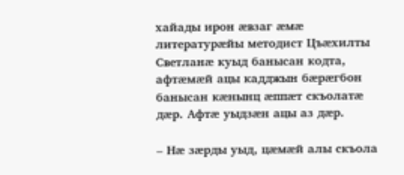хайады ирон æвзаг æмæ литературæйы методист Цъæхилты Светланæ куыд банысан кодта, афтæмæй ацы кадджын бæрæгбон банысан кæнынц æппæт скъолатæ дæр. Афтæ уыдзæн ацы аз дæр.

– Нæ зæрды уыд, цæмæй алы скъола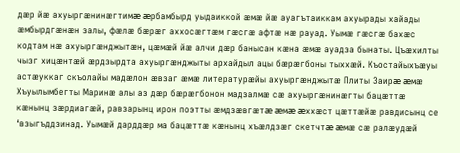дæр йæ ахуыргæнинæгтимæ æрбамбырд уыдаиккой æмæ йæ ауагътаиккам ахуырады хайады æмбырдгæнæн залы, фæлæ бæрæг аххосæгтæм гæсгæ афтæ нæ рауад. Уымæ гæсгæ бахæс кодтам нæ ахуыргæнджытæн, цæмæй йæ алчи дæр банысан кæна æмæ ауадза бынаты. Цъæхилты чызг хицæнтæй æрдзырдта ахуыргæнджыты архайдыл ацы бæрæгбоны тыххæй. Къостайыхъæуы астæуккаг скъолайы мадæлон æвзаг æмæ литературæйы ахуыргæнджытæ Плиты Заирæ æмæ Хъуылымбегты Маринæ алы аз дæр бæрæгбонон мадзалмæ сæ ахуыргæнинæгты бацæттæ кæнынц зæрдиагæй, равзарынц ирон поэтты æмдзæвгæтæ æмæ æххæст цæттæйæ равдисынц се ‘взыгъддзинад. Уымæй дарддæр ма бацæттæ кæнынц хъæлдзæг скетчтæ æмæ сæ ралæудæй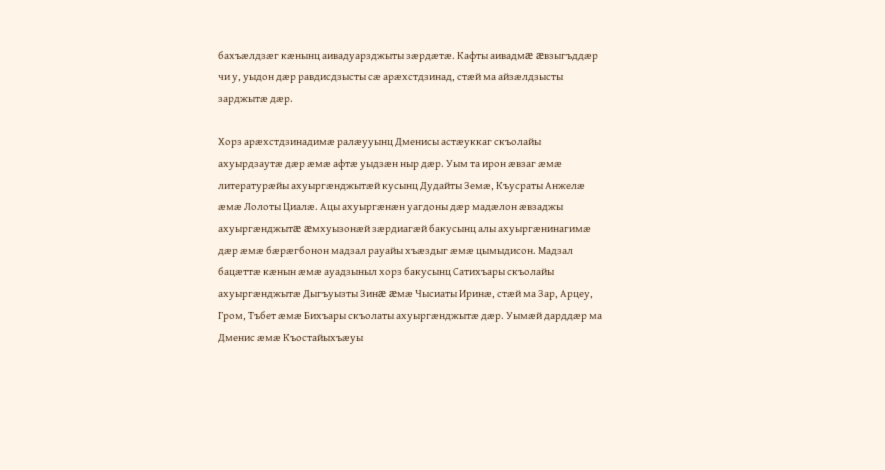бахъæлдзæг кæнынц аивадуарзджыты зæрдæтæ. Кафты аивадмæ æвзыгъддæр чи у, уыдон дæр равдисдзысты сæ арæхстдзинад, стæй ма айзæлдзысты зарджытæ дæр.

Хорз арæхстдзинадимæ ралæууынц Дменисы астæуккаг скъолайы ахуырдзаутæ дæр æмæ афтæ уыдзæн ныр дæр. Уым та ирон æвзаг æмæ литературæйы ахуыргæнджытæй кусынц Дудайты Земæ, Къусраты Анжелæ æмæ Лолоты Циалæ. Ацы ахуыргæнæн уагдоны дæр мадæлон æвзаджы ахуыргæнджытæ æмхуызонæй зæрдиагæй бакусынц алы ахуыргæнинагимæ дæр æмæ бæрæгбонон мадзал рауайы хъæздыг æмæ цымыдисон. Мадзал бацæттæ кæнын æмæ ауадзыныл хорз бакусынц Сатихъары скъолайы ахуыргæнджытæ Дыгъуызты Зинæ æмæ Чысиаты Иринæ, стæй ма Зар, Арцеу, Гром, Тъбет æмæ Бихъары скъолаты ахуыргæнджытæ дæр. Уымæй дарддæр ма Дменис æмæ Къостайыхъæуы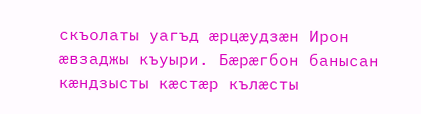скъолаты уагъд æрцæудзæн Ирон æвзаджы къуыри. Бæрæгбон банысан кæндзысты кæстæр кълæсты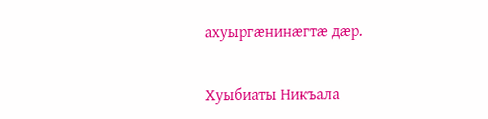ахуыргæнинæгтæ дæр.

Хуыбиаты Никъала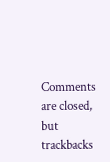Comments are closed, but trackbacks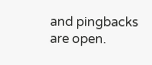and pingbacks are open.